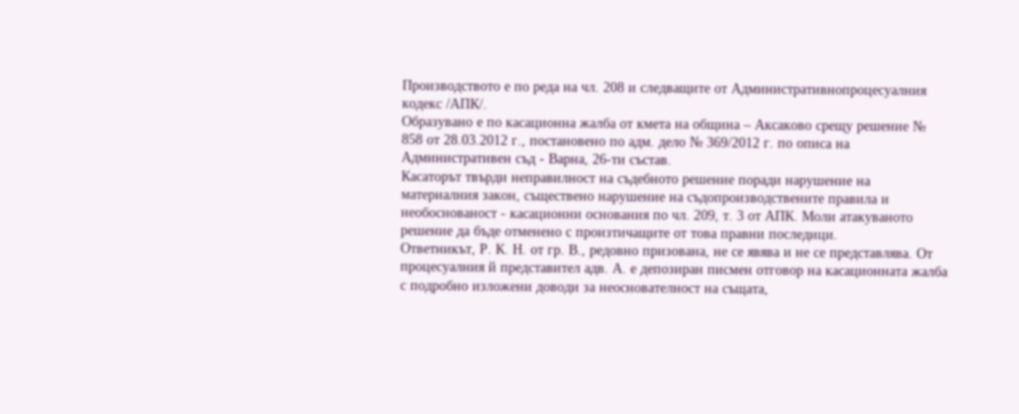Производството е по реда на чл. 208 и следващите от Административнопроцесуалния кодекс /АПК/.
Образувано е по касационна жалба от кмета на община – Аксаково срещу решение № 858 от 28.03.2012 г., постановено по адм. дело № 369/2012 г. по описа на Административен съд - Варна, 26-ти състав.
Касаторът твърди неправилност на съдебното решение поради нарушение на материалния закон, съществено нарушение на съдопроизводствените правила и необоснованост - касационни основания по чл. 209, т. 3 от АПК. Моли атакуваното решение да бъде отменено с произтичащите от това правни последици.
Ответникът, Р. К. Н. от гр. В., редовно призована, не се явява и не се представлява. От процесуалния й представител адв. А. е депозиран писмен отговор на касационната жалба с подробно изложени доводи за неоснователност на същата,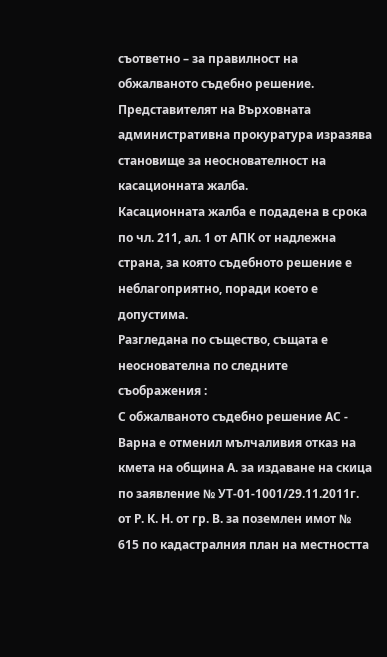съответно – за правилност на обжалваното съдебно решение.
Представителят на Върховната административна прокуратура изразява становище за неоснователност на касационната жалба.
Касационната жалба е подадена в срока по чл. 211, ал. 1 от АПК от надлежна страна, за която съдебното решение е неблагоприятно, поради което е допустима.
Разгледана по същество, същата е неоснователна по следните съображения :
С обжалваното съдебно решение АС - Варна е отменил мълчаливия отказ на кмета на община А. за издаване на скица по заявление № УТ-01-1001/29.11.2011г. от Р. К. Н. от гр. В. за поземлен имот № 615 по кадастралния план на местността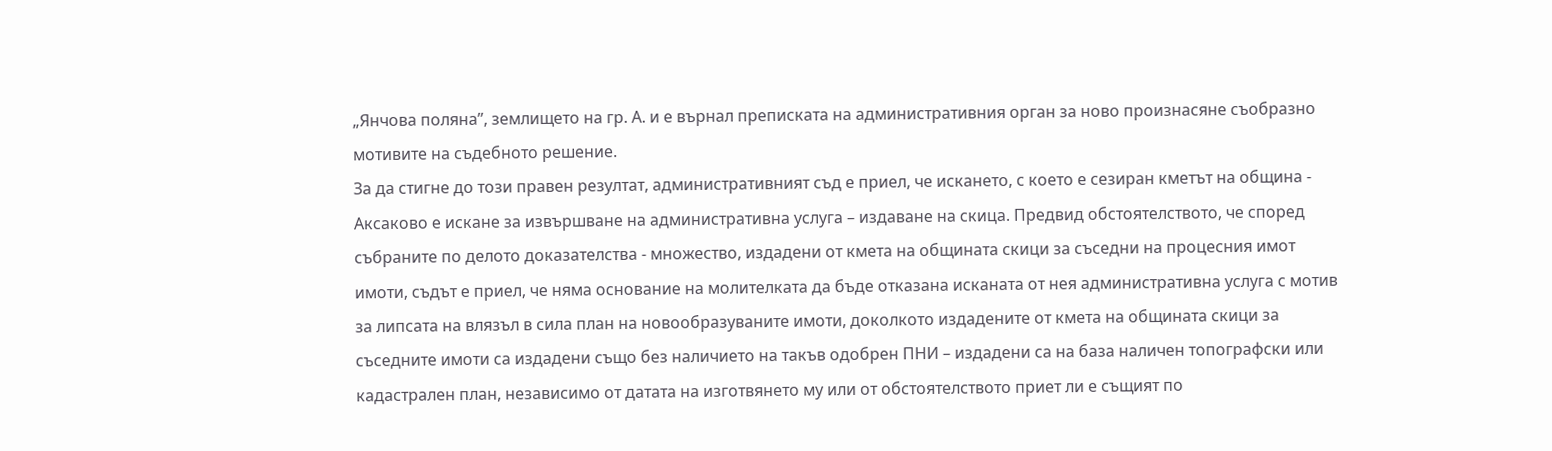„Янчова поляна”, землището на гр. А. и е върнал преписката на административния орган за ново произнасяне съобразно мотивите на съдебното решение.
За да стигне до този правен резултат, административният съд е приел, че искането, с което е сезиран кметът на община - Аксаково е искане за извършване на административна услуга – издаване на скица. Предвид обстоятелството, че според събраните по делото доказателства - множество, издадени от кмета на общината скици за съседни на процесния имот имоти, съдът е приел, че няма основание на молителката да бъде отказана исканата от нея административна услуга с мотив за липсата на влязъл в сила план на новообразуваните имоти, доколкото издадените от кмета на общината скици за съседните имоти са издадени също без наличието на такъв одобрен ПНИ – издадени са на база наличен топографски или кадастрален план, независимо от датата на изготвянето му или от обстоятелството приет ли е същият по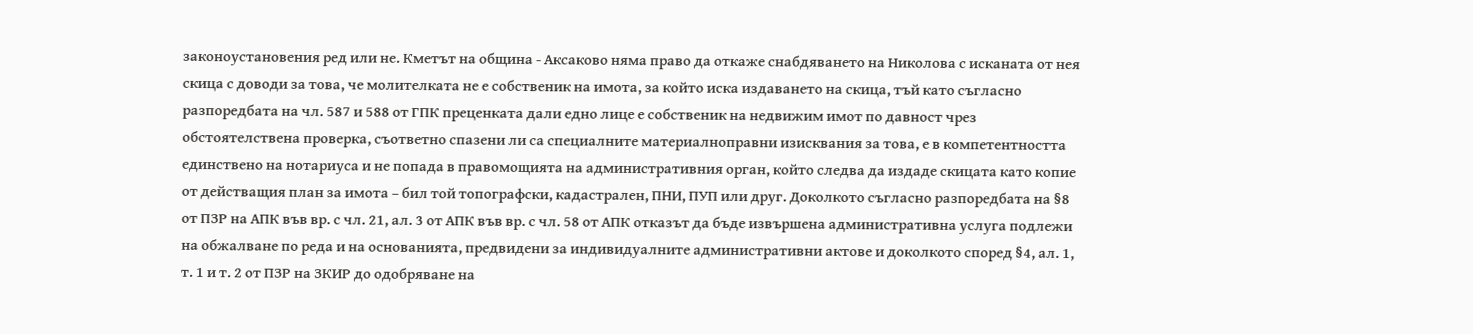законоустановения ред или не. Кметът на община - Аксаково няма право да откаже снабдяването на Николова с исканата от нея скица с доводи за това, че молителката не е собственик на имота, за който иска издаването на скица, тъй като съгласно разпоредбата на чл. 587 и 588 от ГПК преценката дали едно лице е собственик на недвижим имот по давност чрез обстоятелствена проверка, съответно спазени ли са специалните материалноправни изисквания за това, е в компетентността единствено на нотариуса и не попада в правомощията на административния орган, който следва да издаде скицата като копие от действащия план за имота – бил той топографски, кадастрален, ПНИ, ПУП или друг. Доколкото съгласно разпоредбата на §8 от ПЗР на АПК във вр. с чл. 21, ал. 3 от АПК във вр. с чл. 58 от АПК отказът да бъде извършена административна услуга подлежи на обжалване по реда и на основанията, предвидени за индивидуалните административни актове и доколкото според §4, ал. 1, т. 1 и т. 2 от ПЗР на ЗКИР до одобряване на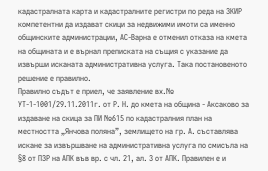кадастралната карта и кадастралните регистри по реда на ЗКИР компетентни да издават скици за недвижими имоти са именно общинските администрации, АС-Варна е отменил отказа на кмета на общината и е върнал преписката на същия с указание да извърши исканата административна услуга. Така постановеното решение е правилно.
Правилно съдът е приел, че заявление вх.№ УТ-1-1001/29.11.2011г. от Р. Н. до кмета на община - Аксаково за издаване на скица за ПИ №615 по кадастралния план на местността „Янчова поляна”, землището на гр. А. съставлява искане за извършване на административна услуга по смисъла на §8 от ПЗР на АПК във вр. с чл. 21, ал. 3 от АПК. Правилен е и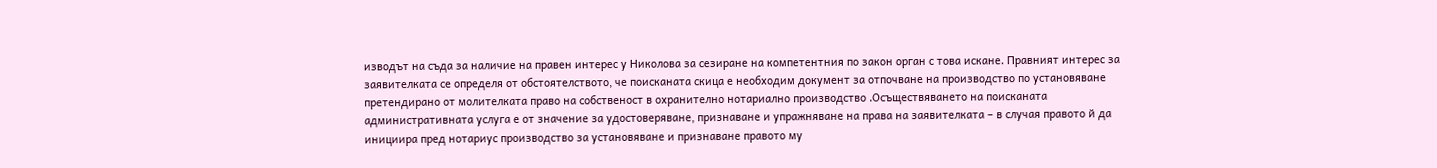изводът на съда за наличие на правен интерес у Николова за сезиране на компетентния по закон орган с това искане. Правният интерес за заявителката се определя от обстоятелството, че поисканата скица е необходим документ за отпочване на производство по установяване претендирано от молителката право на собственост в охранително нотариално производство .Осъществяването на поисканата административната услуга е от значение за удостоверяване, признаване и упражняване на права на заявителката – в случая правото й да инициира пред нотариус производство за установяване и признаване правото му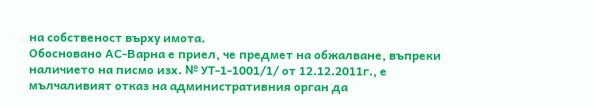на собственост върху имота.
Обосновано АС-Варна е приел, че предмет на обжалване, въпреки наличието на писмо изх. № УТ-1-1001/1/ от 12.12.2011г., е мълчаливият отказ на административния орган да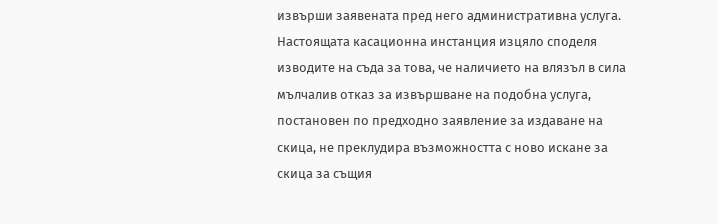извърши заявената пред него административна услуга. Настоящата касационна инстанция изцяло споделя изводите на съда за това, че наличието на влязъл в сила мълчалив отказ за извършване на подобна услуга, постановен по предходно заявление за издаване на скица, не преклудира възможността с ново искане за скица за същия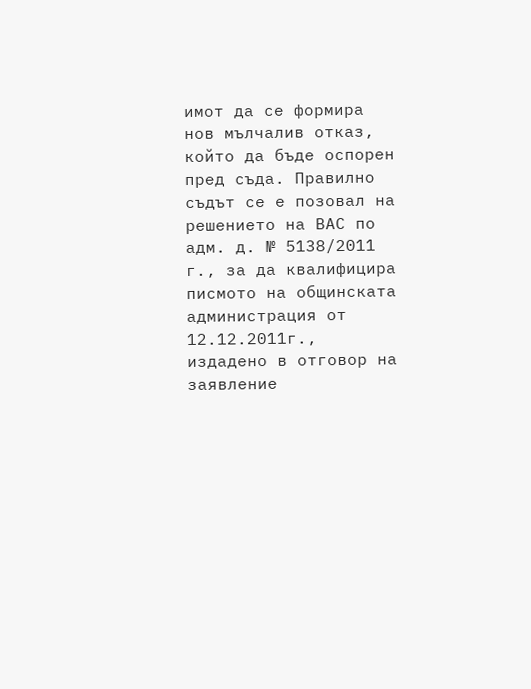имот да се формира нов мълчалив отказ, който да бъде оспорен пред съда. Правилно съдът се е позовал на решението на ВАС по адм. д. № 5138/2011 г., за да квалифицира писмото на общинската администрация от 12.12.2011г., издадено в отговор на заявление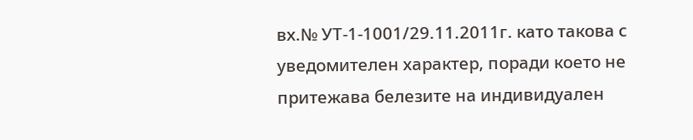вх.№ УТ-1-1001/29.11.2011г. като такова с уведомителен характер, поради което не притежава белезите на индивидуален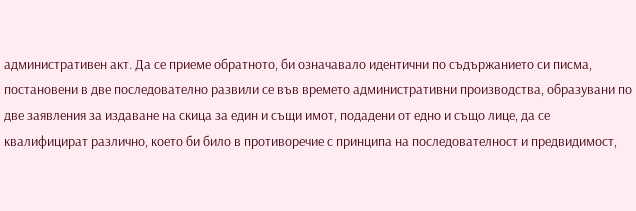административен акт. Да се приеме обратното, би означавало идентични по съдържанието си писма, постановени в две последователно развили се във времето административни производства, образувани по две заявления за издаване на скица за един и същи имот, подадени от едно и също лице, да се квалифицират различно, което би било в противоречие с принципа на последователност и предвидимост,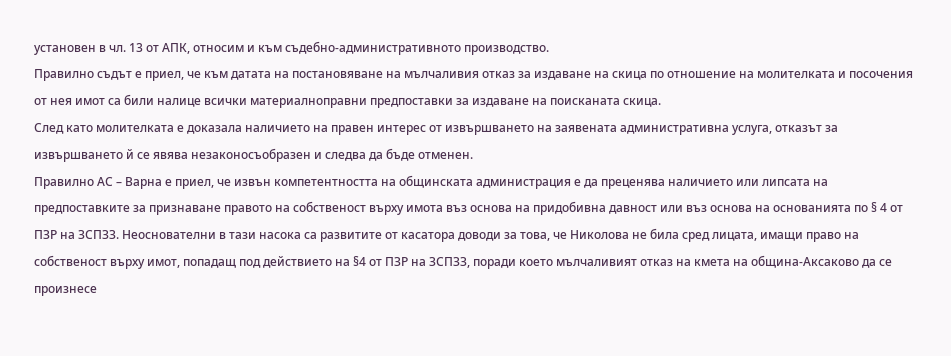установен в чл. 13 от АПК, относим и към съдебно-административното производство.
Правилно съдът е приел, че към датата на постановяване на мълчаливия отказ за издаване на скица по отношение на молителката и посочения от нея имот са били налице всички материалноправни предпоставки за издаване на поисканата скица.
След като молителката е доказала наличието на правен интерес от извършването на заявената административна услуга, отказът за извършването й се явява незаконосъобразен и следва да бъде отменен.
Правилно АС – Варна е приел, че извън компетентността на общинската администрация е да преценява наличието или липсата на предпоставките за признаване правото на собственост върху имота въз основа на придобивна давност или въз основа на основанията по § 4 от ПЗР на ЗСПЗЗ. Неоснователни в тази насока са развитите от касатора доводи за това, че Николова не била сред лицата, имащи право на собственост върху имот, попадащ под действието на §4 от ПЗР на ЗСПЗЗ, поради което мълчаливият отказ на кмета на община-Аксаково да се произнесе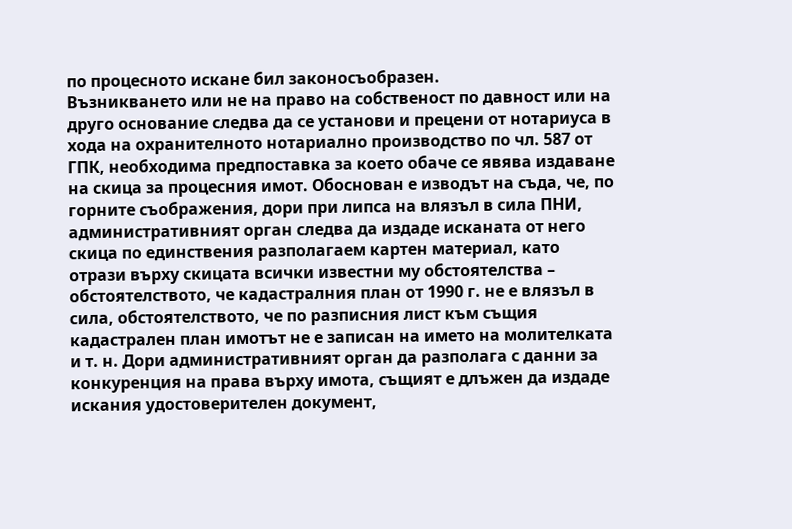по процесното искане бил законосъобразен.
Възникването или не на право на собственост по давност или на друго основание следва да се установи и прецени от нотариуса в хода на охранителното нотариално производство по чл. 587 от ГПК, необходима предпоставка за което обаче се явява издаване на скица за процесния имот. Обоснован е изводът на съда, че, по горните съображения, дори при липса на влязъл в сила ПНИ, административният орган следва да издаде исканата от него скица по единствения разполагаем картен материал, като отрази върху скицата всички известни му обстоятелства – обстоятелството, че кадастралния план от 1990 г. не е влязъл в сила, обстоятелството, че по разписния лист към същия кадастрален план имотът не е записан на името на молителката и т. н. Дори административният орган да разполага с данни за конкуренция на права върху имота, същият е длъжен да издаде искания удостоверителен документ,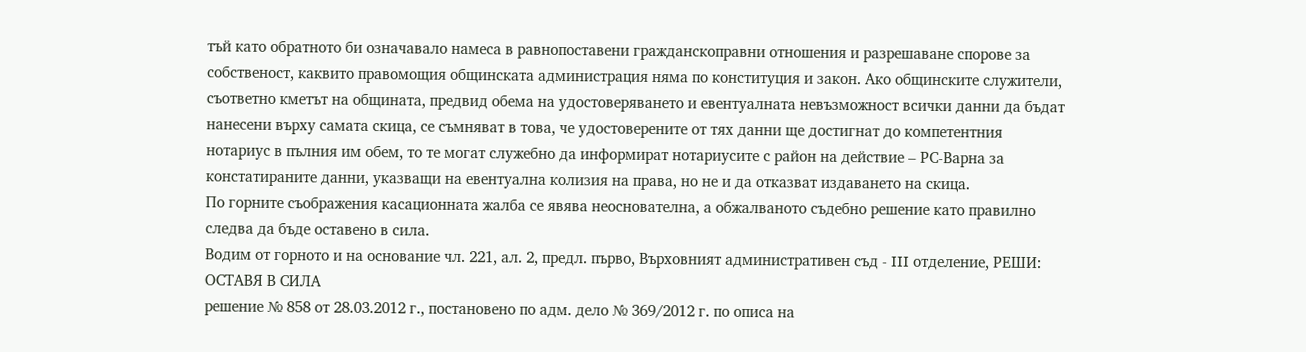тъй като обратното би означавало намеса в равнопоставени гражданскоправни отношения и разрешаване спорове за собственост, каквито правомощия общинската администрация няма по конституция и закон. Ако общинските служители, съответно кметът на общината, предвид обема на удостоверяването и евентуалната невъзможност всички данни да бъдат нанесени върху самата скица, се съмняват в това, че удостоверените от тях данни ще достигнат до компетентния нотариус в пълния им обем, то те могат служебно да информират нотариусите с район на действие – РС-Варна за констатираните данни, указващи на евентуална колизия на права, но не и да отказват издаването на скица.
По горните съображения касационната жалба се явява неоснователна, а обжалваното съдебно решение като правилно следва да бъде оставено в сила.
Водим от горното и на основание чл. 221, ал. 2, предл. първо, Върховният административен съд - III отделение, РЕШИ: ОСТАВЯ В СИЛА
решение № 858 от 28.03.2012 г., постановено по адм. дело № 369/2012 г. по описа на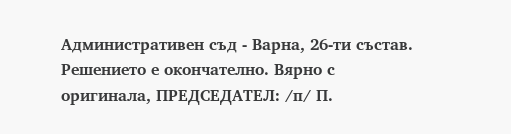Административен съд - Варна, 26-ти състав. Решението е окончателно. Вярно с оригинала, ПРЕДСЕДАТЕЛ: /п/ П.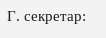Г. секретар: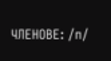ЧЛЕНОВЕ: /п/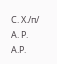С. Х./п/ А. Р.
А.Р.